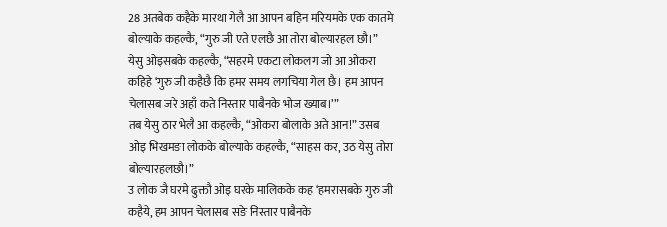28 अतबेक कहैके मारथा गेलै आ आपन बहिन मरियमके एक कातमे बोल्याके कहल्कै, “गुरु जी एते एलछै आ तोरा बोल्यारहल छौ।”
येसु ओइसबके कहल्कै, “सहरमे एकटा लोकलग जो आ ओकरा कहिहे ‘गुरु जी कहैछै कि हमर समय लगचिया गेल छै। हम आपन चेलासब जरे अहाँ कते निस्तार पाबैनके भोज ख्याब।’”
तब येसु ठार भेलै आ कहल्कै, “ओकरा बोलाके अते आन!” उसब ओइ भिखमङा लोकके बोल्याके कहल्कै, “साहस कर, उठ येसु तोरा बोल्यारहलछौ।”
उ लोक जै घरमे ढुक्तौ ओइ घरके मालिकके कह ‘हमरासबके गुरु जी कहैये, हम आपन चेलासब सङे निस्तार पाबैनके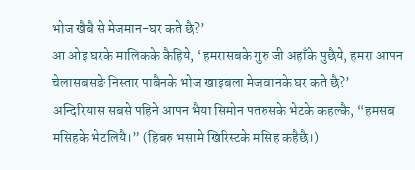भोज खैबै से मेजमान-घर कते छै?’
आ ओइ घरके मालिकके कैहिये, ‘हमरासबके गुरु जी अहाँके पुछैये, हमरा आपन चेलासबसङे निस्तार पाबैनके भोज खाइबला मेजवानके घर कते छै?’
अन्दिरियास सबसे पहिने आपन भैया सिमोन पतरुसके भेटके कहल्कै, “हमसब मसिहके भेटलियै।” (हिबरु भसामे खिरिस्टके मसिह कहैछै।)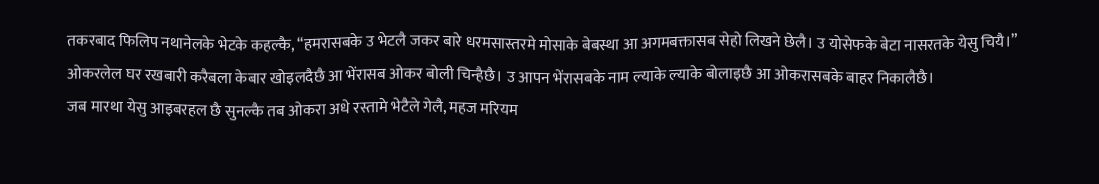तकरबाद फिलिप नथानेलके भेटके कहल्कै, “हमरासबके उ भेटलै जकर बारे धरमसास्तरमे मोसाके बेबस्था आ अगमबक्तासब सेहो लिखने छेलै। उ योसेफके बेटा नासरतके येसु चियै।”
ओकरलेल घर रखबारी करैबला केबार खोइलदैछै आ भेंरासब ओकर बोली चिन्हैछै। उ आपन भेंरासबके नाम ल्याके ल्याके बोलाइछै आ ओकरासबके बाहर निकालैछै।
जब मारथा येसु आइबरहल छै सुनल्कै तब ओकरा अधे रस्तामे भेटैले गेलै, महज मरियम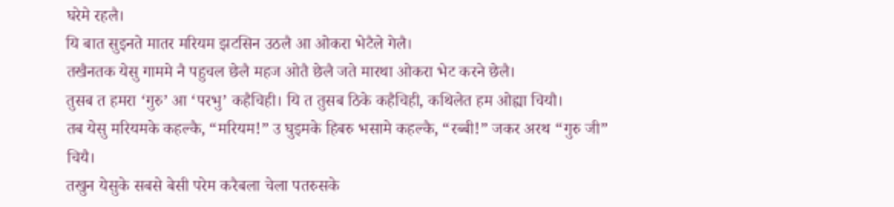घरेमे रहलै।
यि बात सुइनते मातर मरियम झटसिन उठलै आ ओकरा भेटैले गेलै।
तखैनतक येसु गाममे नै पहुचल छेलै महज ओतै छेलै जते मारथा ओकरा भेट करने छेलै।
तुसब त हमरा ‘गुरु’ आ ‘परभु’ कहैचिही। यि त तुसब ठिके कहैचिही, कथिलेत हम ओह्या चियौ।
तब येसु मरियमके कहल्कै, “मरियम!” उ घुइमके हिबरु भसामे कहल्कै, “रब्बी!” जकर अरथ “गुरु जी” चियै।
तखुन येसुके सबसे बेसी परेम करैबला चेला पतरुसके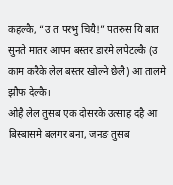कहल्कै, “उ त परभु चियै!” पतरुस यि बात सुनते मातर आपन बस्तर डारमे लपेटल्कै (उ काम करैके लेल बस्तर खोल्ने छेलै) आ तालमे झौफ देल्कै।
ओहै लेल तुसब एक दोसरके उत्साह दहै आ बिस्बासमे बलगर बना, जनङ तुसब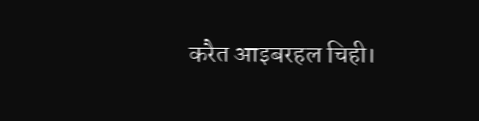करैत आइबरहल चिही।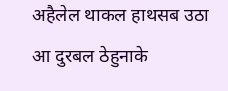अहैलेल थाकल हाथसब उठा आ दुरबल ठेहुनाके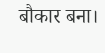बौकार बना।